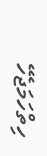ހިތްހަމަޖެހޭ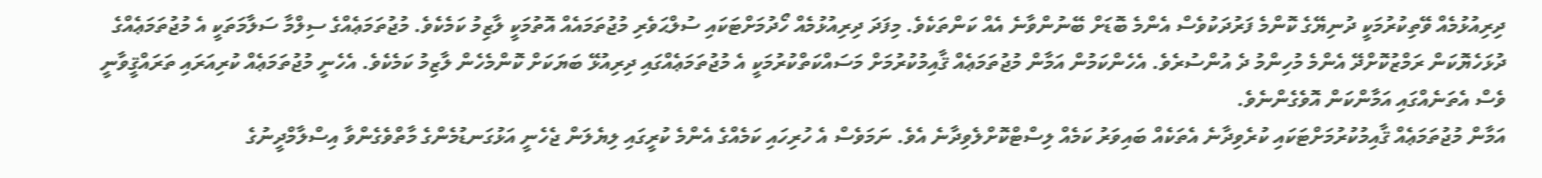ދިރިއުޅުމެއް ވޭތިކުރުމަކީ ދުނިޔޭގެ ކޮންމެ ފަރުދަކުވެސް އެންމެ ބޮޑަށް ބޭނުންވާނެ އެއް ކަންތަކެވެ. މިފަދަ ދިރިއުޅުމެއް ހޯދުމަށްޓަކައި ސުލްޙަވެރި މުޖުތަމައެއް އޮތުމަކީ ލާޒިމު ކަމެކެވެ. މުޖުތަމަޢެއްގެ ސިލްމާ ސަލާމަތަކީ އެ މުޖުތަމަޢެއްގެ ދުޅަހެޔޮކަން ރަމްޒުކޮށްދޭ އެންމެ މުހިންމު ދެ އުންސުރެވެ. އެހެންކަމުން އަމާން މުޖުތަމަޢެއް ޤާއިމުކުރުމަށް މަސައްކަތްކުރުމަކީ އެ މުޖުތަމަޢެއްގައި ދިރިއުޅޭ ބަޔަކަށް ކޮންމެހެން ލާޒިމު ކަމެކެވެ. އެހެނީ މުޖުތަމަޢެއް ކުރިއަރައި ތަރައްޤީވާނީ ވެސް އެތަނެއްގައި އަމާންކަން އޮވެގެންނެވެ.
އަމާން މުޖުތަމަޢެއް ޤާއިމުކުރުމަށްޓަކައި ކުރެވިދާނެ އެތަކެއް ބައިވަރު ކަމެއް ލިސްޓްކޮށްލެވިދާނެ އެވެ. ނަމަވެސް އެ ހުރިހައި ކަމެއްގެ އެންމެ ކުރީގައި ލިޔެލަން ޖެހެނީ އަޅުގަނޑުމެންގެ މާތްވެގެންވާ އިސްލާމްދީނުގެ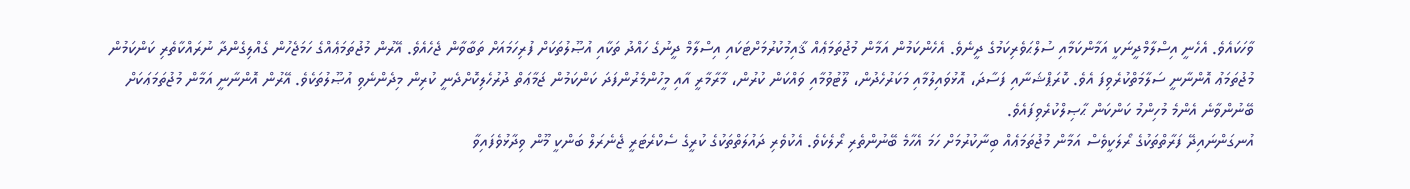ވާހަކައެވެ. އެހެނީ އިސްލާމްދީނަކީ އަމާންކަމާއި ސުލްޙަވެރިކަމުގެ ދީނެވެ. އެހެންކަމުން އަމާން މުޖުތަމަޢެއް ޤާއިމުކުރުމަށްޓަކައި އިސްލާމް ދީނުގެ ހައްދު ތަކާއި އުޞޫލުތަކަށް ފުރިހަމައަށް ތަބާވާން ޖެހެއެވެ. އޭރުން މުޖުތަމަޢެއްގެ ހަމަޖެހުން ގެއްލިގެންދާ ނުރައްކާތެރި ކަންކަމުން މުޖުތަމަޢު އޮންނާނީ ސަލާމަތްކުރެވިފަ އެވެ. ކޮރަޕްޝަނާއި ފަސާދަ، އޮޅުވައިލުމާއި މަކަރުހެދުން، ލޫޓުވުމާއި ވައްކަން ކުރުން، މާރާމާރީ އާއި މީހުންމެރުންފަދަ ކަންކަމުން ޖަމާޢަތް ދުރުހެލިކޮށްދެނީ ކުރިން މިދެންނެވި އުޞޫލުތަކެވެ. އޭރުން އޮންނާނީ އަމާން މުޖުތަމަޢަކަށް ބޭނުންވާނެ އެންމެ މުހިންމު ކަންކަން ޙާޞިލްކުރެވިފައެވެ.
އުނގަންނައިދޭ ފަރާތްތަކުގެ ރޯލަކީވެސް އަމާން މުޖުތަމަޢެއް ބިނާކުރުމަށް ހަމަ އެހާމެ ބޭނުންތެރި ރޯލެކެވެ. އެކުވެރި ދައުލަތްތަކުގެ ކުރީގެ ސެކްރެޓަރީ ޖެނެރަލް ބަންކީ މޫން ވިދާޅުވެފައިވާ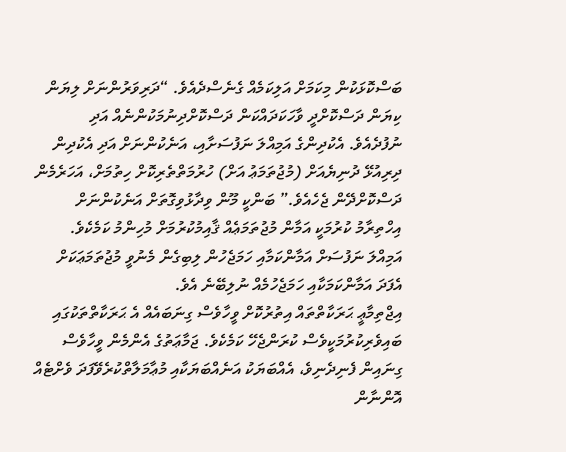ބަސްކޮޅަކުން މިކަމަށް އަލިކަމެއް ގެނެސްދެއެވެ. “ދަރިވަރުންނަށް ލިޔަން ކިޔަން ދަސްކޮށްދީ ވާހަކަދައްކަން ދަސްކޮށްދިނުމަކުންނެއް އަދި ނުފުދެއެވެ. އެކުދިންގެ އަމިއްލަ ނަފުސަށާއި، އަނެކުންނަށް އަދި އެކުދިން ދިރިއުޅޭ ދުނިޔެއަށް (މުޖުތަމަޢު އަށް) ހުރުމަތްތެރިކޮށް ހިތުމަށް، އަހަރެމެން ދަސްކޮށްދޭން ޖެހެއެވެ.” ބަންކީ މޫން ވިދާޅުވިގޮތަށް އަނެކުންނަށް އިހްތިރާމު ކުރުމަކީ އަމާން މުޖުތަމަޢެއް ޤާއިމުކުރުމަށް މުހިންމު ކަމެކެވެ. އަމިއްލަ ނަފުސަށް އަމާންކަމާއި ހަމަޖެހުން ލިބިގެން މެނުވީ މުޖުތަމަޢަކަށް އެފަދަ އަމާންކަމަކާއި ހަމަޖެހުމެއް ނުލިބޭނެ އެވެ.
އިޖްތިމާޢީ ޙަރަކާތްތައް އިތުރުކޮށް ވީހާވެސް ގިނަބައެއް އެ ޙަރަކާތްތަކުގައި ބައިވެރިކުރުމަކީވެސް ކުރަންޖެހޭ ކަމެކެވެ. ޖަމާޢަތުގެ އެންމެން ވީހާވެސް ގިނައިން ފެނިދެނިވެ، އެއްބަޔަކު އަނެއްބަޔަކާއި މުޢާމަލާތްކުރެވޭފަދަ ވެށްޓެއް އޮންނާން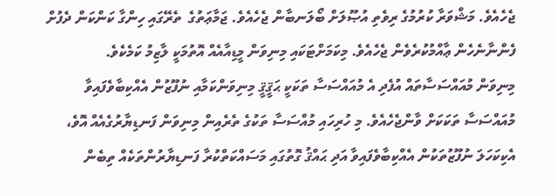ޖެހެއެވެ. މަޝްވަރާ ކުރުމުގެ ރިވެތި އުޞޫލަށް ބޯލަނބާން ޖެހެއެވެ. ޖަމާޢަތުގެ  ތެރޭގައި ހިންގާ ކަންކަން ދެފުށް ފެންނާނެހެން ޢާއްމުކުރެވެން ޖެހެއެވެ. މިކަމަށްޓަކައި މިނިވަން މީޑިއާއެއް އޮތުމަކީ ލާޒިމު ކަމެކެވެ.
މިނިވަން މުއައްސަސާތައް އުފެދި އެ މުއައްސަސާ ތަކަކީ ޙަޤީޤީ މިނިވަންކަމާއި ނުފޫޒުން އެއްކިބާވެފައިވާ މުއައްސަސާ ތަކަކަށް ވާންޖެހެއެވެ. މި ހުރިހައި މުއްސަސާ ތަކުގެ ތެރެއިން މިނިވަން ފަނޑިޔާރުގެއެއް އޮވެ، އެކިކަހަލަ ނުފޫޒުތަކުން އެއްކިބާވެފައިވާ އަދި ޙައްޤު ގޮތުގައި މަސައްކަތްކުރާ ފަނޑިޔާރުންތަކެއް ތިބެން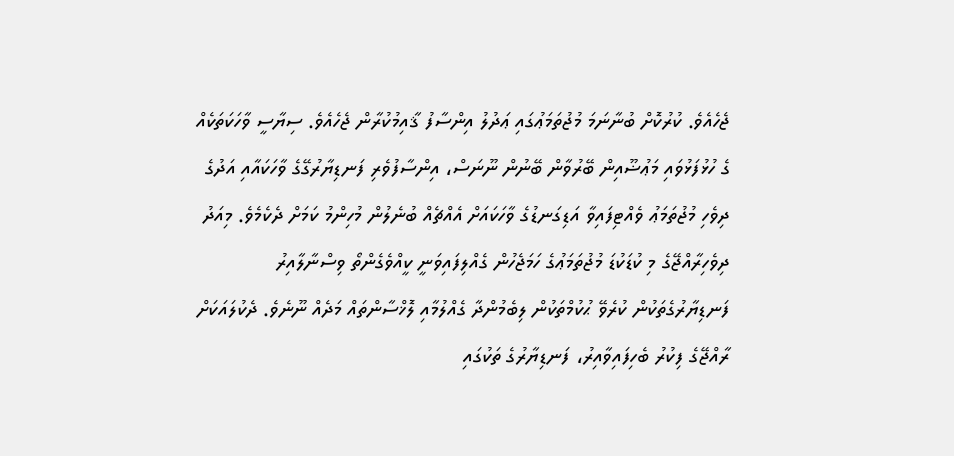ޖެހެއެވެ. ކުރުކޮށް ބުނާނަމަ މުޖުތަމަޢުގައި ޢަދުލު އިންސާފު ޤާއިމުކުރާން ޖެހެއެވެ. ސިޔާސީ ވާހަކަތަކެއް ގެ ހުޅުފަޅުވައި މަޢުޟޫއިން ބޭރުވާން ބޭނުން ނޫނަސް، އިންސާފުވެރި ފަނޑިޔާރުގޭގެ ވާހަކައާއި އަދުގެ ދިވެހި މުޖުތަމަޢު ވެއްޓިފައިވާ އަޑިގަނޑުގެ ވާހަކައަށް އެއްޗެއް ބުނެލުން މުހިންމު ކަމަށް ދެކެމެވެ. މިއަދު ދިވެހިރާއްޖޭގެ މި ކުޑަކުޑަ މުޖުތަމަޢުގެ ހަމަޖެހުން ގެއްލިފައިވަނީ ކީއްވެގެންތޯ ވިސްނާލާއިރު ފަނޑިޔާރުގެތަކުން ކުރެވޭ ޙުކުމްތަކުން ލިބެމުންދާ ގެއްލުމާއި ލޮޚްސާންތައް މަދެއް ނޫނެވެ. ދެކުލައަކަށް ރާއްޖޭގެ ފިކުރު ބެހިފައިވާއިރު، ފަނޑިޔާރުގެ ތަކުގައި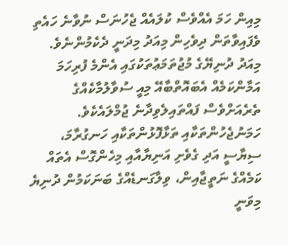މިއިން ހަމަ އެއްވެސް ކުލައެއް ޖެހުނަސް ނުވާނެ ހައެތި ވެފައިވާތަން ދިވެހިން މިއަދު މިދަނީ ދެކެމުންނެވެ.
މިއަދު ދުނިޔޭގެ މުޖުތަމަޢުތަކުގައި އެންމެ ފުރިހަމަ އަމާންކަމެއް އެބައޮތްބާއޭ މިއީ ސުވާލުމާކެއްގެ ތެރެއަށްވެސް ފައްތައިލެވިދާނެ ޖުމްލައެކެވެ. ހަމަނުޖެހުންތަކާއި ތަޅާފޮޅުންތަކާއި ހަނގުރާމަ، ސިޔާސީ އަދި ގެވެށި އަނިޔާއާއި މިހެންގޮސް އެތައް ކަމެއްގެ ނަތީޖާއިން، ވިލާގަނޑެއްގެ ބަނަކަމުން ދުނިޔެ މިވަނީ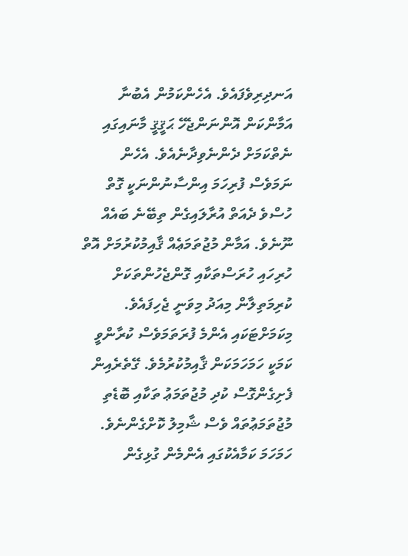އަނދިރިވެފައެވެ. އެހެންކަމުން އެބުނާ އަމާންކަން އޮންނަންޖެހޭ ޙަޤީޤީ މާނައިގައި ނެތްކަމަށް ދެންނެވިދާނެއެވެ. އެހެން ނަމަވެސް ފުރިހަމަ އިންސާނުންނަކީ ގޮތް ހުސްވެ ދެއަތް އުރާލައިގެން ތިބޭނެ ބައެއް ނޫނެވެ. އަމާން މުޖުތަމަޢެއް ޤާއިމުކުރުމަށް އޮތް ހުރިހައި ހުރަސްތަކާއި ގޮންޖެހުންތަކަށް ކުރިމަތިލާން މިއަދު މިވަނީ ޖެހިފައެވެ. މިކަމަށްޓަކައި އެންމެ ފުރަތަމަވެސް ކުރާންވީ ކަމަކީ ހަމަހަމަކަން ޤާއިމުކުރުމެވެ. ގޭތެރެއިން ފެށިގެންގޮސް ކުދި މުޖުތަމަޢު ތަކާއި ބޮޑެތި މުޖުތަމަޢުތައް ވެސް ޝާމިލު ކޮށްގެންނެވެ. ހަމަހަމަ ކަމާއެކުގައި އެންމެން ގުޅިގެން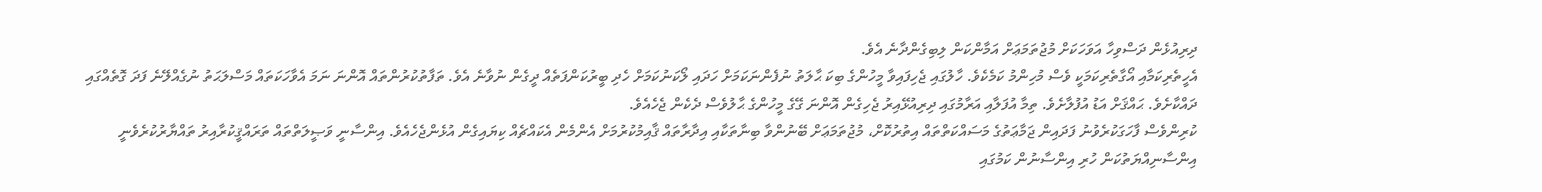ދިރިއުޅެން ދަސްވިހާ އަވަހަކަށް މުޖުތަމަޢަށް އަމާންކަން ލިބިގެންދާނެ އެވެ.
އެހީތެރިކަމާއި އޯގާތެރިކަމަކީ ވެސް މުހިންމު ކަމެކެވެ. ހާލުގައި ޖެހިފައިވާ މީހުންގެ ބިކަ ޙާލަތު ނުފެންނަކަމަށް ހަދައި ލޯކަނުކަމަށް ހެދި ބީރުކަންފަތެއް ދީގެން ނުވާނެ އެވެ. ތަފާތުކުރުންތައް އޮންނަ ނަމަ އެވާހަކަތައް މަސްލަޙަތު ނުގެއްލޭނެ ފަދަ ގޮތެއްގައި ދައްކާށެވެ. ޙައްޤަށް އަޑު އުފުލާށެވެ. ތިމާ އުފަލާއި އަރާމުގައި ދިރިއުޅޭއިރު ޖެހިގެން އޮންނަ ގޭގެ މީހުންގެ ޙާލުވެސް ދެކެން ޖެހެއެވެ.
ކުރިންވެސް ފާހަގަކުރެވުނު ފަދައިން ޖަމާޢަތުގެ މަސައްކަތްތައް އިތުރުކޮށް، މުޖުތަމަޢަށް ބޭނުންވާ ބިނާތަކާއި އިދާރާތައް ޤާއިމުކުރުމަށް އެންމެން އެކައްޗެއް ކިޔައިގެން އުޅެންޖެހެއެވެ. އިންސާނީ ވަޞީލަތްތައް ތަރައްޤީކުރާއިރު ތައްޔާރުކުރެވެނީ އިންސާނިއްޔަތުކަން ހުރި އިންސާނުން ކަމުގައި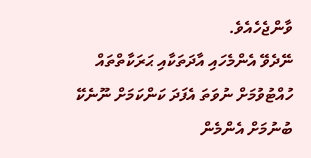ވާންޖެހެއެވެ.
ނޭދެވޭ އެންމެހައި އާދަތަކާއި ޙަރަކާތްތައް ހުއްޓުވުމަށް ނުވަތަ އެފަދަ ކަންކަމަށް ނޫނެކޭ ބުނުމަށް އެންމެން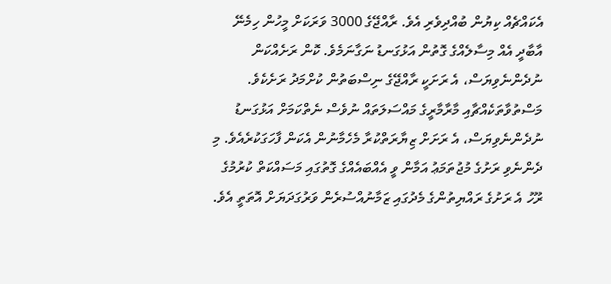އެކައްޗެއް ކިޔުން ބުއްދިވެރި އެވެ. ރާއްޖޭގެ 3000 ވަރަކަށް މީހުން ހިމެނޭ އާބާދީ އެއް މިސާލެއްގެ ގޮތުން އަޅުގަނޑު ނަގާނަމެވެ. ކޮން ރަށެއްކަން ނުދެންނެވިޔަސް، އެ ރަށަކީ ރާއްޖޭގެ ނިސްބަތުން ކުށްމަދު ރަށެކެވެ. މަސްތުވާތަކެއްޗާއި މާރާމާރީގެ މައްސަލަތައް ނުވެސް ނެތްކަމަށް އަޅުގަނޑު ނުދެންނެވިޔަސް، އެ ރަށަށް ޒިޔާރަތްކުރާ މެހެމާނުން އެކަން ފާހަގަކުރެއެވެ. މި ދެންނެވި ރަށުގެ މުޖުތަމަޢު އަމާން ވީ އެއްބައެއްގެ ގޮތުގައި މަސައްކަތް ކުރުމުގެ ރޫހު އެ ރަށުގެ ރައްޔިތުންގެ މެދުގައި ޒަމާނުއްސުރެން ވަރުގަދަޔަށް އޮތަތީ އެވެ.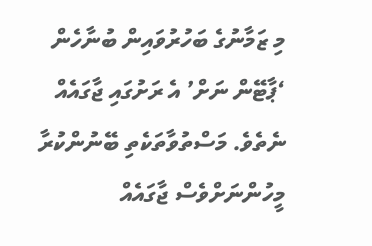މި ޒަމާނުގެ ބަހުރުވައިން ބުނާހެން ‘ޕާޓޭން ނަށް’ އެ ރަށުގައި ޖާގައެއް ނެތެވެ. މަސްތުވާތަކެތި ބޭނުންކުރާ މީހުންނަށްވެސް ޖާގައެއް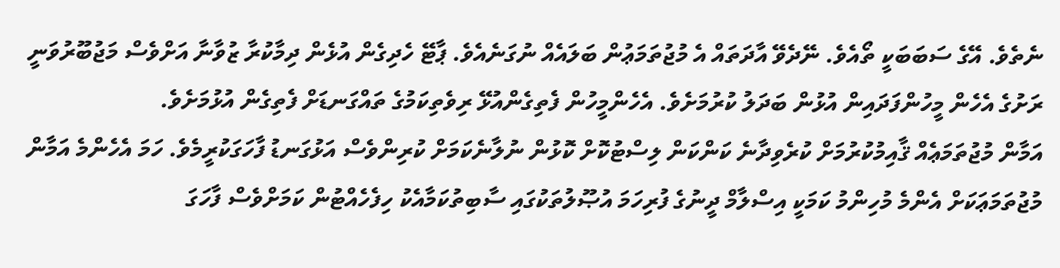ނެތެވެ. އޭގެ ސަބަބަކީ ތޯއެވެ. ނޭދެވޭ އާދަތައް އެ މުޖުތަމަޢުން ބަލައެއް ނުގަނެއެވެ. ޕާޓޭ ހެދިގެން އުޅެން ދިމާކުރާ ޒުވާނާ އަށްވެސް މަޖުބޫރުވަނީ ރަށުގެ އެހެން މީހުންފަދައިން އުޅުން ބަދަލު ކުރުމަށެވެ. އެހެންމީހުން ފެތިގެންއުޅޭ ރިވެތިކަމުގެ ތައްގަނޑަށް ފެތިގެން އުޅުމަށެވެ.
އަމާން މުޖުތަމަޢެއް ޤާއިމުކުރުމަށް ކުރެވިދާނެ ކަންކަން ލިސްޓުކޮށް ކޮޅުން ނުލާނެކަމަށް ކުރިންވެސް އަޅުގަނޑު ފާހަގަކުރީމެވެ. ހަމަ އެހެންމެ އަމާން މުޖުތަމަޢަކަށް އެންމެ މުހިންމު ކަމަކީ އިސްލާމް ދީނުގެ ފުރިހަމަ އުޞޫލުތަކުގައި ސާބިތުކަމާއެކު ހިފެހެއްޓުން ކަމަށްވެސް ފާހަގަ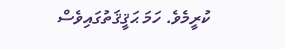ކުރީމެވެ. ހަމަ ޙަޤީޤަތުގައިވެސް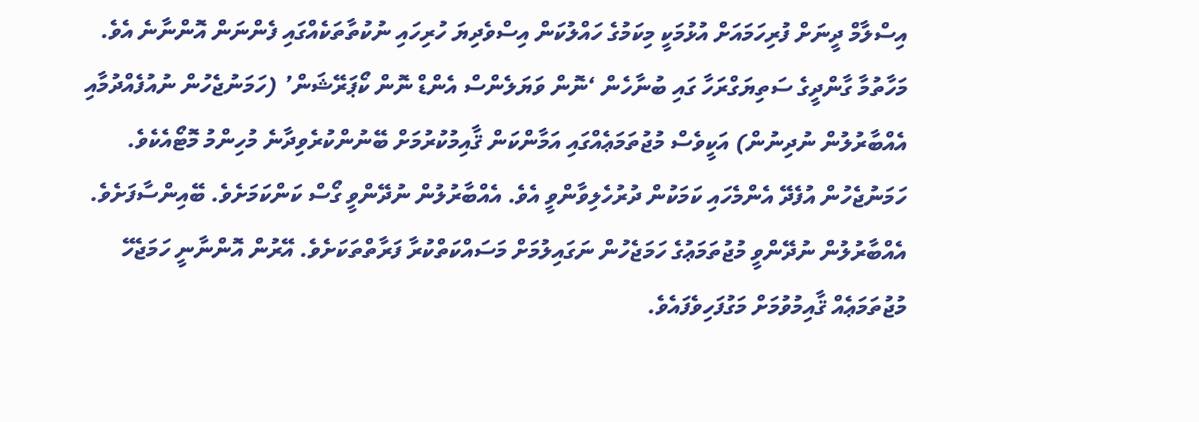އިސްލާމް ދީނަށް ފުރިހަމައަށް އުޅުމަކީ މިކަމުގެ ހައްލުކަން އިސްވެދިޔަ ހުރިހައި ނުކުތާތަކެއްގައި ފެންނަން އޮންނާނެ އެވެ. މަހާތުމާ ގާންދީގެ ސަތިޔަގްރަހާ ގައި ބުނާހެން ‘ނޮން ވަޔަލެންސް އެންޑް ނޮން ކޯޕަރޭޝަން’ (ހަމަނުޖެހުން ނުއުފެއްދުމާއި އެއްބާރުލުން ނުދިނުން) އަކީވެސް މުޖުތަމަޢެއްގައި އަމާންކަން ޤާއިމުކުރުމަށް ބޭނުންކުރެވިދާނެ މުހިންމު މޮޓޯއެކެވެ. ހަމަނުޖެހުން އުފެދޭ އެންމެހައި ކަމަކުން ދުރުހެލިވާންވީ އެވެ. އެއްބާރުލުން ނުދޭންވީ ގޯސް ކަންކަމަށެވެ. ބޭއިންސާފަށެވެ. އެއްބާރުލުން ނުދޭންވީ މުޖުތަމަޢުގެ ހަމަޖެހުން ނަގައިލުމަށް މަސައްކަތްކުރާ ފަރާތްތަކަށެވެ. އޭރުން އޮންނާނީ ހަމަޖެހޭ މުޖުތަމަޢެއް ޤާއިމުވުމަށް މަގުފަހިވެފައެވެ.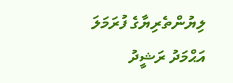ލިޔުންތެރިޔާގެ ފުރަމަލަ
އަޙްމަދު ރަޝީދު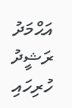އަޙްމަދު ރަޝީދު
ހުރިހައި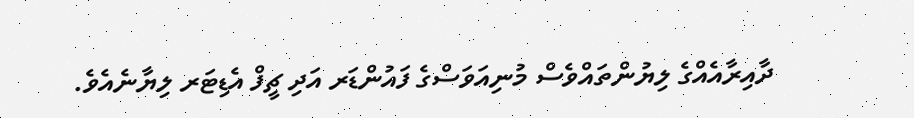ދާއިރާއެއްގެ ލިޔުންތައްވެސް މުނިއަވަސްގެ ފައުންޑަރ އަދި ޗީފް އެޑިޓަރ ލިޔާނެއެވެ.